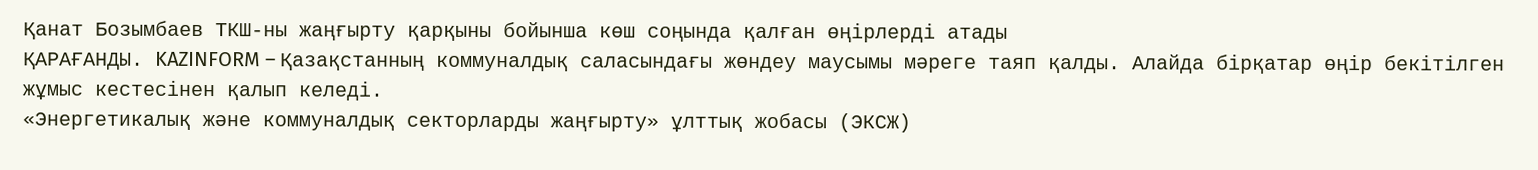Қанат Бозымбаев ТКШ-ны жаңғырту қарқыны бойынша көш соңында қалған өңірлерді атады
ҚАРАҒАНДЫ. KAZINFORM – Қазақстанның коммуналдық саласындағы жөндеу маусымы мәреге таяп қалды. Алайда бірқатар өңір бекітілген жұмыс кестесінен қалып келеді.
«Энергетикалық және коммуналдық секторларды жаңғырту» ұлттық жобасы (ЭКСЖ)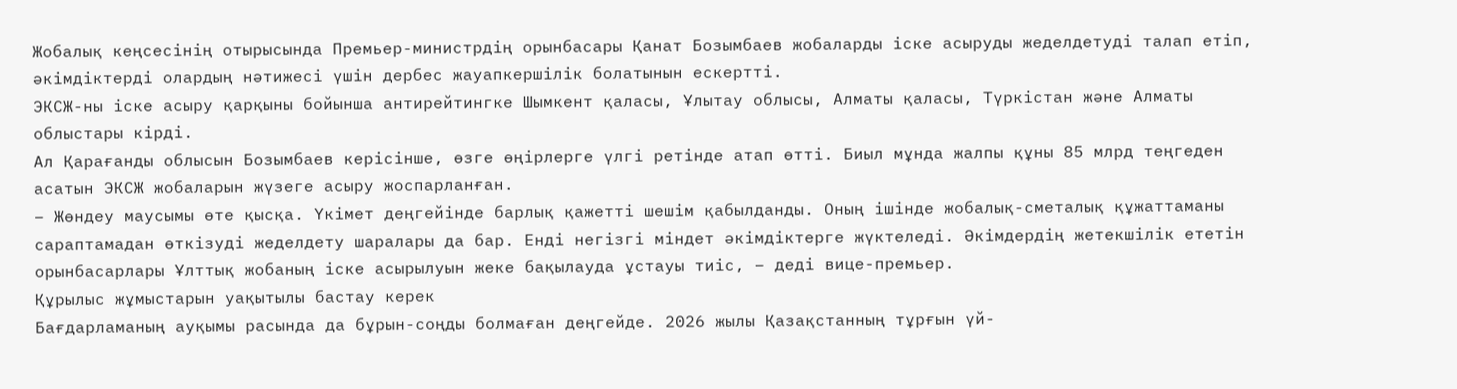Жобалық кеңсесінің отырысында Премьер-министрдің орынбасары Қанат Бозымбаев жобаларды іске асыруды жеделдетуді талап етіп, әкімдіктерді олардың нәтижесі үшін дербес жауапкершілік болатынын ескертті.
ЭКСЖ-ны іске асыру қарқыны бойынша антирейтингке Шымкент қаласы, Ұлытау облысы, Алматы қаласы, Түркістан және Алматы облыстары кірді.
Ал Қарағанды облысын Бозымбаев керісінше, өзге өңірлерге үлгі ретінде атап өтті. Биыл мұнда жалпы құны 85 млрд теңгеден асатын ЭКСЖ жобаларын жүзеге асыру жоспарланған.
– Жөндеу маусымы өте қысқа. Үкімет деңгейінде барлық қажетті шешім қабылданды. Оның ішінде жобалық-сметалық құжаттаманы сараптамадан өткізуді жеделдету шаралары да бар. Енді негізгі міндет әкімдіктерге жүктеледі. Әкімдердің жетекшілік ететін орынбасарлары Ұлттық жобаның іске асырылуын жеке бақылауда ұстауы тиіс, – деді вице-премьер.
Құрылыс жұмыстарын уақытылы бастау керек
Бағдарламаның ауқымы расында да бұрын-соңды болмаған деңгейде. 2026 жылы Қазақстанның тұрғын үй-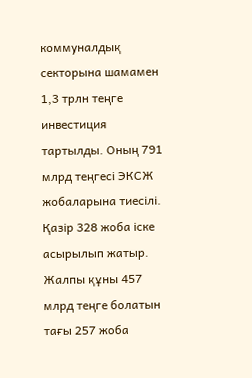коммуналдық секторына шамамен 1,3 трлн теңге инвестиция тартылды. Оның 791 млрд теңгесі ЭКСЖ жобаларына тиесілі. Қазір 328 жоба іске асырылып жатыр.
Жалпы құны 457 млрд теңге болатын тағы 257 жоба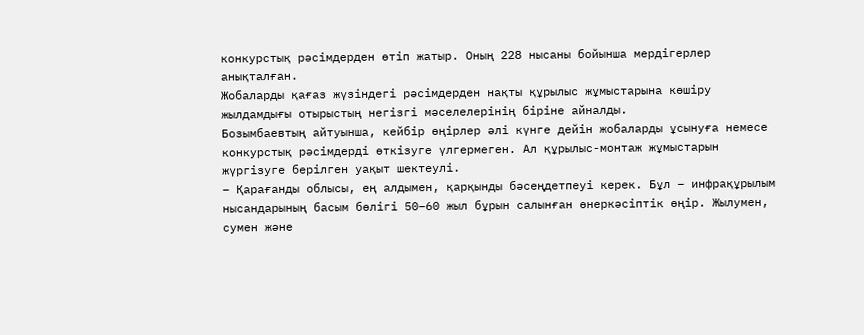конкурстық рәсімдерден өтіп жатыр. Оның 228 нысаны бойынша мердігерлер анықталған.
Жобаларды қағаз жүзіндегі рәсімдерден нақты құрылыс жұмыстарына көшіру жылдамдығы отырыстың негізгі мәселелерінің біріне айналды.
Бозымбаевтың айтуынша, кейбір өңірлер әлі күнге дейін жобаларды ұсынуға немесе конкурстық рәсімдерді өткізуге үлгермеген. Ал құрылыс-монтаж жұмыстарын жүргізуге берілген уақыт шектеулі.
– Қарағанды облысы, ең алдымен, қарқынды бәсеңдетпеуі керек. Бұл – инфрақұрылым нысандарының басым бөлігі 50–60 жыл бұрын салынған өнеркәсіптік өңір. Жылумен, сумен және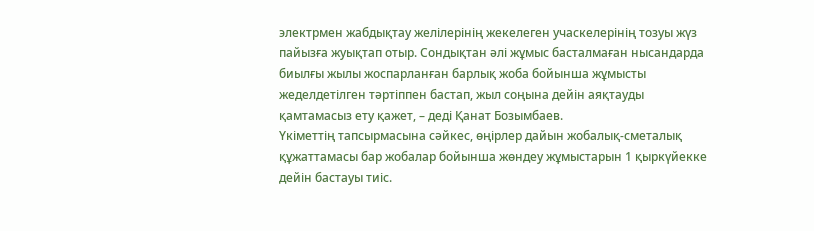электрмен жабдықтау желілерінің жекелеген учаскелерінің тозуы жүз пайызға жуықтап отыр. Сондықтан әлі жұмыс басталмаған нысандарда биылғы жылы жоспарланған барлық жоба бойынша жұмысты жеделдетілген тәртіппен бастап, жыл соңына дейін аяқтауды қамтамасыз ету қажет, – деді Қанат Бозымбаев.
Үкіметтің тапсырмасына сәйкес, өңірлер дайын жобалық-сметалық құжаттамасы бар жобалар бойынша жөндеу жұмыстарын 1 қыркүйекке дейін бастауы тиіс.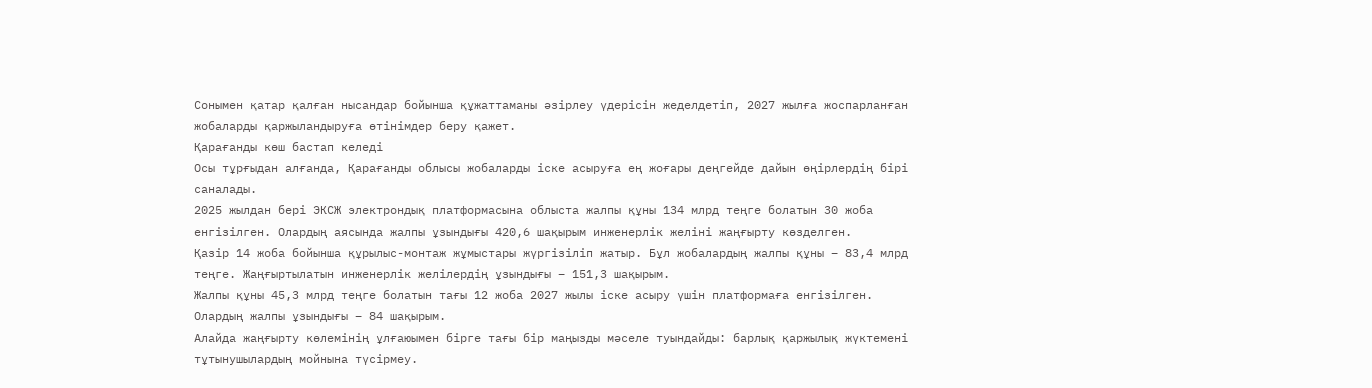Сонымен қатар қалған нысандар бойынша құжаттаманы әзірлеу үдерісін жеделдетіп, 2027 жылға жоспарланған жобаларды қаржыландыруға өтінімдер беру қажет.
Қарағанды көш бастап келеді
Осы тұрғыдан алғанда, Қарағанды облысы жобаларды іске асыруға ең жоғары деңгейде дайын өңірлердің бірі саналады.
2025 жылдан бері ЭКСЖ электрондық платформасына облыста жалпы құны 134 млрд теңге болатын 30 жоба енгізілген. Олардың аясында жалпы ұзындығы 420,6 шақырым инженерлік желіні жаңғырту көзделген.
Қазір 14 жоба бойынша құрылыс-монтаж жұмыстары жүргізіліп жатыр. Бұл жобалардың жалпы құны – 83,4 млрд теңге. Жаңғыртылатын инженерлік желілердің ұзындығы – 151,3 шақырым.
Жалпы құны 45,3 млрд теңге болатын тағы 12 жоба 2027 жылы іске асыру үшін платформаға енгізілген. Олардың жалпы ұзындығы – 84 шақырым.
Алайда жаңғырту көлемінің ұлғаюымен бірге тағы бір маңызды мәселе туындайды: барлық қаржылық жүктемені тұтынушылардың мойнына түсірмеу.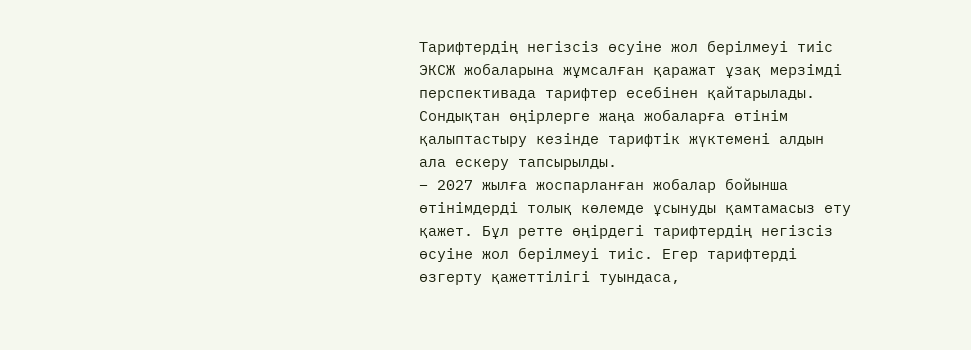Тарифтердің негізсіз өсуіне жол берілмеуі тиіс
ЭКСЖ жобаларына жұмсалған қаражат ұзақ мерзімді перспективада тарифтер есебінен қайтарылады. Сондықтан өңірлерге жаңа жобаларға өтінім қалыптастыру кезінде тарифтік жүктемені алдын ала ескеру тапсырылды.
– 2027 жылға жоспарланған жобалар бойынша өтінімдерді толық көлемде ұсынуды қамтамасыз ету қажет. Бұл ретте өңірдегі тарифтердің негізсіз өсуіне жол берілмеуі тиіс. Егер тарифтерді өзгерту қажеттілігі туындаса,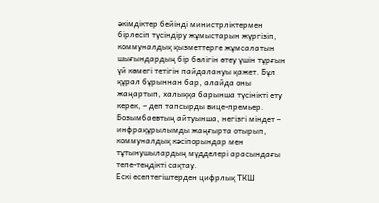әкімдіктер бейінді министрліктермен бірлесіп түсіндіру жұмыстарын жүргізіп, коммуналдық қызметтерге жұмсалатын шығындардың бір бөлігін өтеу үшін тұрғын үй көмегі тетігін пайдалануы қажет. Бұл құрал бұрыннан бар, алайда оны жаңартып, халыққа барынша түсінікті ету керек, – деп тапсырды вице-премьер.
Бозымбаевтың айтуынша, негізгі міндет – инфрақұрылымды жаңғырта отырып, коммуналдық кәсіпорындар мен тұтынушылардың мүдделері арасындағы тепе-теңдікті сақтау.
Ескі есептегіштерден цифрлық ТКШ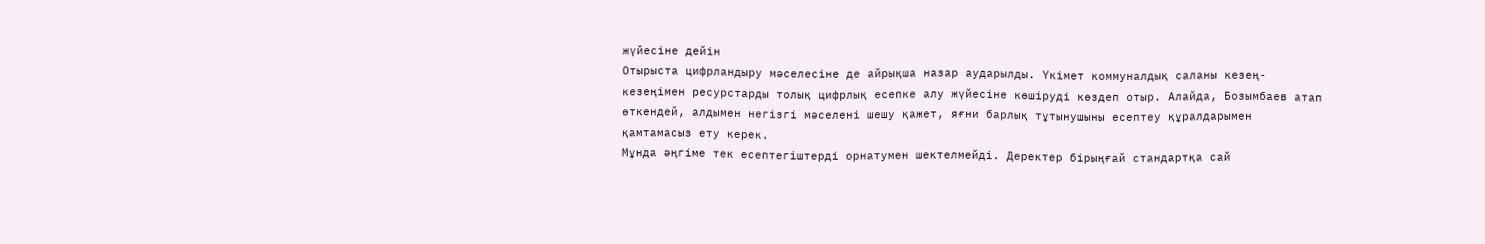жүйесіне дейін
Отырыста цифрландыру мәселесіне де айрықша назар аударылды. Үкімет коммуналдық саланы кезең-кезеңімен ресурстарды толық цифрлық есепке алу жүйесіне көшіруді көздеп отыр. Алайда, Бозымбаев атап өткендей, алдымен негізгі мәселені шешу қажет, яғни барлық тұтынушыны есептеу құралдарымен қамтамасыз ету керек.
Мұнда әңгіме тек есептегіштерді орнатумен шектелмейді. Деректер бірыңғай стандартқа сай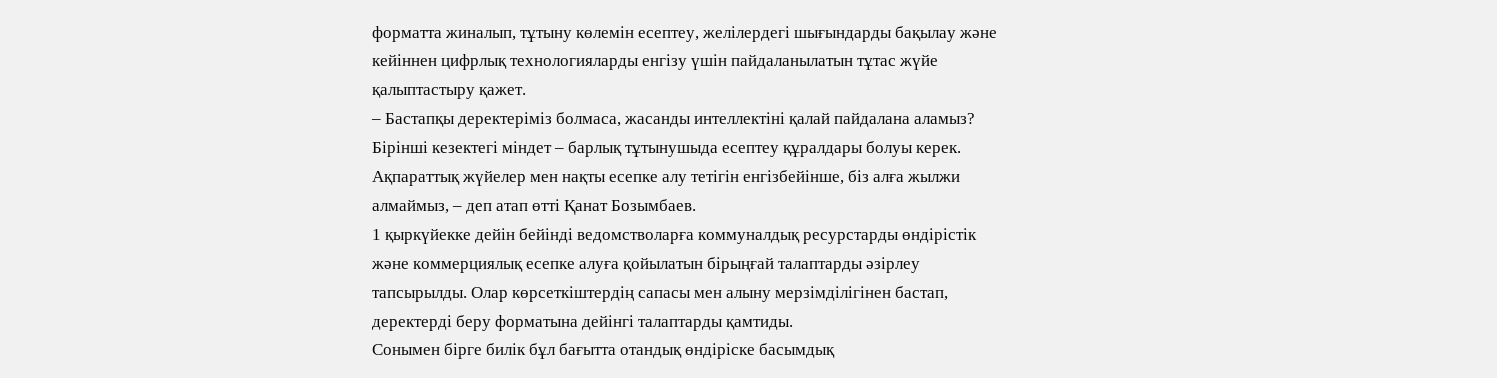форматта жиналып, тұтыну көлемін есептеу, желілердегі шығындарды бақылау және кейіннен цифрлық технологияларды енгізу үшін пайдаланылатын тұтас жүйе қалыптастыру қажет.
– Бастапқы деректеріміз болмаса, жасанды интеллектіні қалай пайдалана аламыз? Бірінші кезектегі міндет – барлық тұтынушыда есептеу құралдары болуы керек. Ақпараттық жүйелер мен нақты есепке алу тетігін енгізбейінше, біз алға жылжи алмаймыз, – деп атап өтті Қанат Бозымбаев.
1 қыркүйекке дейін бейінді ведомстволарға коммуналдық ресурстарды өндірістік және коммерциялық есепке алуға қойылатын бірыңғай талаптарды әзірлеу тапсырылды. Олар көрсеткіштердің сапасы мен алыну мерзімділігінен бастап, деректерді беру форматына дейінгі талаптарды қамтиды.
Сонымен бірге билік бұл бағытта отандық өндіріске басымдық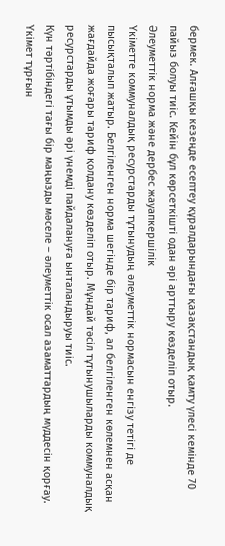бермек. Алғашқы кезеңде есептеу құралдарындағы қазақстандық қамту үлесі кемінде 70 пайыз болуы тиіс. Кейін бұл көрсеткішті одан әрі арттыру көзделіп отыр.
Әлеуметтік норма және дербес жауапкершілік
Үкіметте коммуналдық ресурстарды тұтынудың әлеуметтік нормасын енгізу тетігі де пысықталып жатыр. Белгіленген норма шегінде бір тариф, ал белгіленген көлемнен асқан жағдайда жоғары тариф қолдану көзделіп отыр. Мұндай тәсіл тұтынушыларды коммуналдық ресурстарды ұтымды әрі үнемді пайдалануға ынталандыруы тиіс.
Күн тәртібіндегі тағы бір маңызды мәселе – әлеуметтік осал азаматтардың мүддесін қорғау. Үкімет тұрғын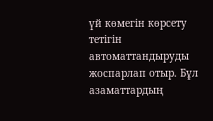үй көмегін көрсету тетігін автоматтандыруды жоспарлап отыр. Бұл азаматтардың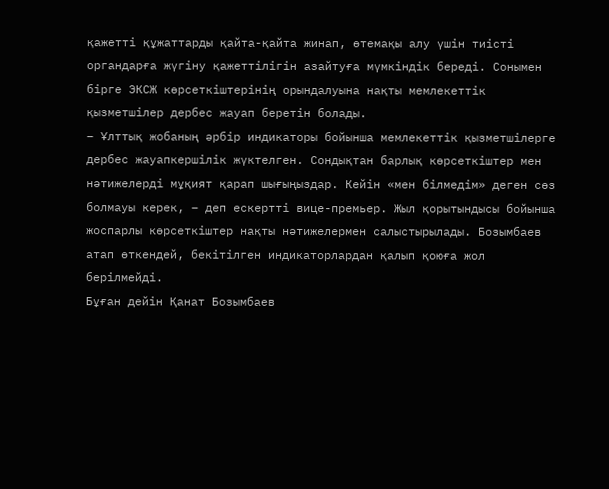қажетті құжаттарды қайта-қайта жинап, өтемақы алу үшін тиісті органдарға жүгіну қажеттілігін азайтуға мүмкіндік береді. Сонымен бірге ЭКСЖ көрсеткіштерінің орындалуына нақты мемлекеттік қызметшілер дербес жауап беретін болады.
– Ұлттық жобаның әрбір индикаторы бойынша мемлекеттік қызметшілерге дербес жауапкершілік жүктелген. Сондықтан барлық көрсеткіштер мен нәтижелерді мұқият қарап шығыңыздар. Кейін «мен білмедім» деген сөз болмауы керек, – деп ескертті вице-премьер. Жыл қорытындысы бойынша жоспарлы көрсеткіштер нақты нәтижелермен салыстырылады. Бозымбаев атап өткендей, бекітілген индикаторлардан қалып қоюға жол берілмейді.
Бұған дейін Қанат Бозымбаев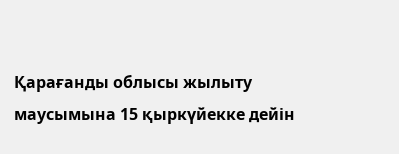Қарағанды облысы жылыту маусымына 15 қыркүйекке дейін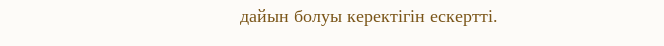дайын болуы керектігін ескертті.